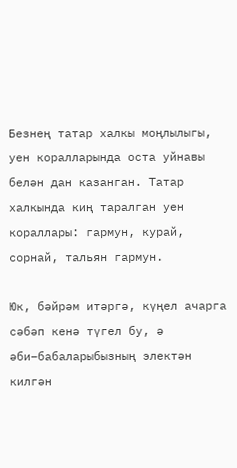Безнең татар халкы моңлылыгы, уен коралларында оста уйнавы белән дан казанган. Татар халкында киң таралган уен кораллары: гармун, курай, сорнай, тальян гармун.

Юк, бәйрәм итәргә, күңел ачарга сәбәп кенә түгел бу, ә әби–бабаларыбызның электән килгән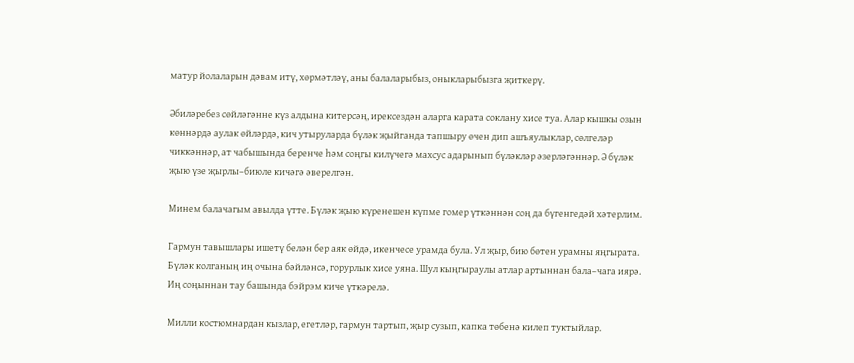матур йолаларын дәвам итү, хөрмәтләү, аны балаларыбыз, оныкларыбызга җиткерү.

Әбиләребез сөйләгәнне күз алдына китерсәң, ирексездән аларга карата соклану хисе туа. Алар кышкы озын көннәрдә аулак өйләрдә, кич утыруларда бүләк җыйганда тапшыру өчен дип ашъяулыклар, сөлгеләр чиккәннәр, ат чабышында беренче һәм соңгы килүчегә махсус адарынып бүләкләр әзерләгәннәр. Ә бүләк җыю үзе җырлы–биюле кичәгә әверелгән.

Минем балачагым авылда үтте. Бүләк җыю күренешен күпме гомер үткәннән соң да бүгенгедәй хәтерлим.

Гармун тавышлары ишетү белән бер аяк өйдә, икенчесе урамда була. Ул җыр, бию бөтен урамны яңгырата. Бүләк колганың иң очына бәйләнсә, горурлык хисе уяна. Шул кыңгыраулы атлар артыннан бала–чага иярә. Иң соңыннан тау башында бэйрэм киче үткәрелә.

Милли костюмнардан кызлар, егетләр, гармун тартып, җыр сузып, капка төбенә килеп туктыйлар.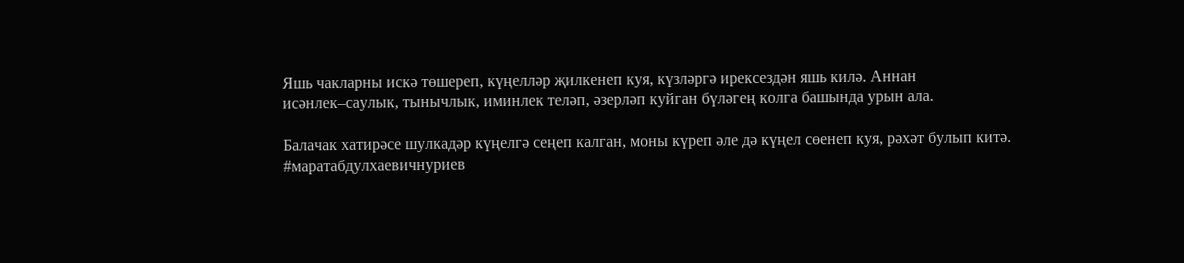Яшь чакларны искә төшереп, күңелләр җилкенеп куя, күзләргә ирексездән яшь килә. Аннан исәнлек–саулык, тынычлык, иминлек теләп, әзерләп куйган бүләгең колга башында урын ала.

Балачак хатирәсе шулкадәр күңелгә сеңеп калган, моны күреп әле дә күңел сөенеп куя, рәхәт булып китә.
#маратабдулхаевичнуриев